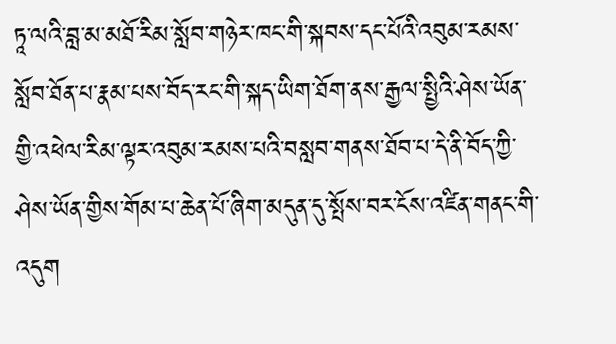ཏཱ་ལའི་བླ་མ་མཐོ་རིམ་སློབ་གཉེར་ཁང་གི་སྐབས་དང་པོའི་འབུམ་རམས་སློབ་ཐོན་པ་རྣམ་པས་བོད་རང་གི་སྐད་ཡིག་ཐོག་ནས་རྒྱལ་སྤྱིའི་ཤེས་ཡོན་གྱི་འཕེལ་རིམ་ལྟར་འབུམ་རམས་པའི་བསླབ་གནས་ཐོབ་པ་དེ་ནི་བོད་ཀྱི་ཤེས་ཡོན་གྱིས་གོམ་པ་ཆེན་པོ་ཞིག་མདུན་དུ་སྤོས་བར་ངོས་འཛིན་གནང་གི་འདུག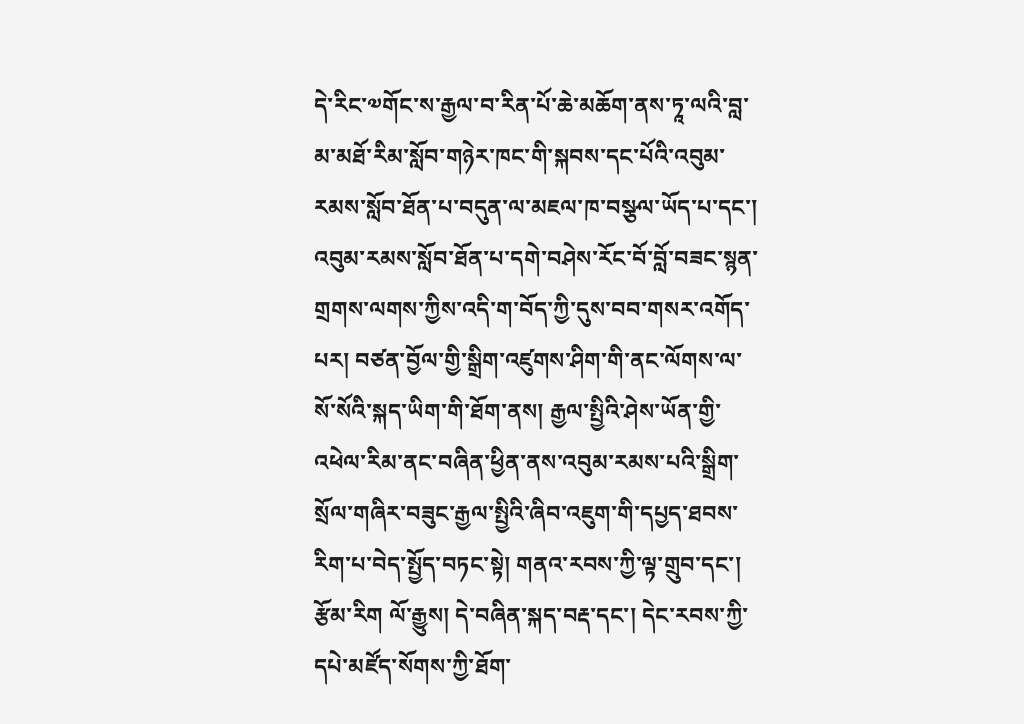དེ་རིང་༧གོང་ས་རྒྱལ་བ་རིན་པོ་ཆེ་མཆོག་ནས་ཏཱ་ལའི་བླ་མ་མཐོ་རིམ་སློབ་གཉེར་ཁང་གི་སྐབས་དང་པོའི་འབུམ་རམས་སློབ་ཐོན་པ་བདུན་ལ་མཇལ་ཁ་བསྩལ་ཡོད་པ་དང་། འབུམ་རམས་སློབ་ཐོན་པ་དགེ་བཤེས་རོང་བོ་བློ་བཟང་སྙན་གྲགས་ལགས་ཀྱིས་འདི་ག་བོད་ཀྱི་དུས་བབ་གསར་འགོད་པར། བཙན་བྱོལ་གྱི་སྒྲིག་འཛུགས་ཤིག་གི་ནང་ལོགས་ལ་སོ་སོའི་སྐད་ཡིག་གི་ཐོག་ནས། རྒྱལ་སྤྱིའི་ཤེས་ཡོན་གྱི་འཕེལ་རིམ་ནང་བཞིན་ཕྱིན་ནས་འབུམ་རམས་པའི་སྒྲིག་སྲོལ་གཞིར་བཟུང་རྒྱལ་སྤྱིའི་ཞིབ་འཇུག་གི་དཔྱད་ཐབས་རིག་པ་བེད་སྤྱོད་བཏང་སྟེ། གནའ་རབས་ཀྱི་ལྟ་གྲུབ་དང་། རྩོམ་རིག ལོ་རྒྱུས། དེ་བཞིན་སྐད་བརྡ་དང་། དེང་རབས་ཀྱི་དཔེ་མཛོད་སོགས་ཀྱི་ཐོག་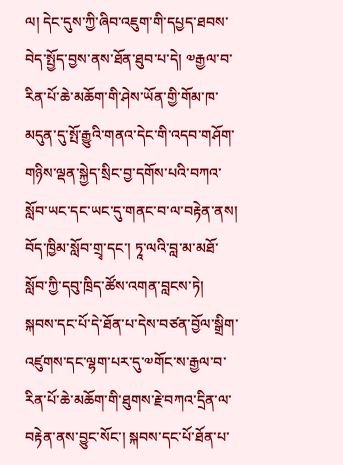ལ། དེང་དུས་ཀྱི་ཞིབ་འཇུག་གི་དཔྱད་ཐབས་བེད་སྤྱོད་བྱས་ནས་ཐོན་ཐུབ་པ་དེ། ༧རྒྱལ་བ་རིན་པོ་ཆེ་མཆོག་གི་ཤེས་ཡོན་གྱི་གོམ་ཁ་མདུན་དུ་སྤོ་རྒྱུའི་གནའ་དེང་གི་འདབ་གཤོག་གཉིས་ལྡན་སྐྱེད་སྲིང་བྱ་དགོས་པའི་བཀའ་སློབ་ཡང་དང་ཡང་དུ་གནང་བ་ལ་བརྟེན་ནས། བོད་ཁྱིམ་སློབ་གྲྭ་དང་། ཏཱ་ལའི་བླ་མ་མཐོ་སློབ་ཀྱི་དབུ་ཁྲིད་ཚོས་འགན་བླངས་ཏེ། སྐབས་དང་པོ་དེ་ཐོན་པ་དེས་བཙན་བྱོལ་སྒྲིག་འཛུགས་དང་ལྷག་པར་དུ་༧གོང་ས་རྒྱལ་བ་རིན་པོ་ཆེ་མཆོག་གི་ཐུགས་རྗེ་བཀའ་དྲིན་ལ་བརྟེན་ནས་བྱུང་སོང་། སྐབས་དང་པོ་ཐོན་པ་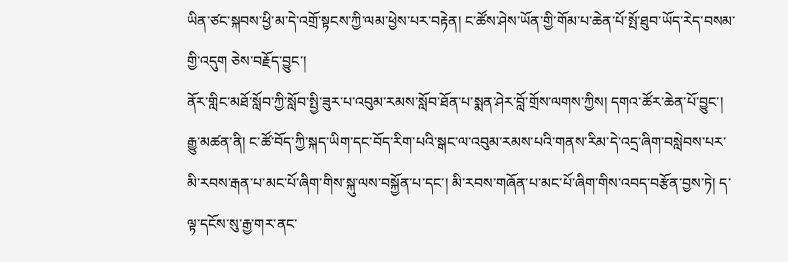ཡིན་ཙང་སྐབས་ཕྱི་མ་དེ་འགྲོ་སྟངས་ཀྱི་ལམ་ཕྱེས་པར་བརྟེན། ང་ཚོས་ཤེས་ཡོན་གྱི་གོམ་པ་ཆེན་པོ་སྤོ་ཐུབ་ཡོད་རེད་བསམ་གྱི་འདུག ཅེས་བརྗོད་བྱུང་།
ནོར་གླིང་མཐོ་སློབ་ཀྱི་སློབ་སྤྱི་ཟུར་པ་འབུམ་རམས་སློབ་ཐོན་པ་སྨན་ཤེར་བློ་གྲོས་ལགས་ཀྱིས། དགའ་ཚོར་ཆེན་པོ་བྱུང་། རྒྱུ་མཚན་ནི། ང་ཚོ་བོད་ཀྱི་སྐད་ཡིག་དང་བོད་རིག་པའི་སྒང་ལ་འབུམ་རམས་པའི་གནས་རིམ་དེ་འདྲ་ཞིག་བསླེབས་པར་མི་རབས་རྒན་པ་མང་པོ་ཞིག་གིས་སྐུ་ལས་བསྐྱོན་པ་དང་། མི་རབས་གཞོན་པ་མང་པོ་ཞིག་གིས་འབད་བརྩོན་བྱས་ཏེ། ད་ལྟ་དངོས་སུ་རྒྱ་གར་ནང་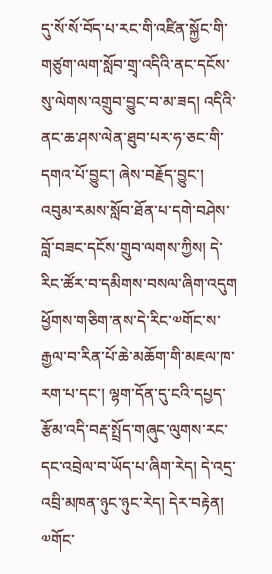དུ་སོ་སོ་བོད་པ་རང་གི་འཛིན་སྐྱོང་གི་གཙུག་ལག་སློབ་གྲྭ་འདིའི་ནང་དངོས་སུ་ལེགས་འགྲུབ་བྱུང་བ་མ་ཟད། འདིའི་ནང་ཆ་ཤས་ལེན་ཐུབ་པར་ཧ་ཅང་གི་དགའ་པོ་བྱུང་། ཞེས་བརྗོད་བྱུང་།
འབུམ་རམས་སློབ་ཐོན་པ་དགེ་བཤེས་བློ་བཟང་དངོས་གྲུབ་ལགས་ཀྱིས། དེ་རིང་ཚོར་བ་དམིགས་བསལ་ཞིག་འདུག ཕྱོགས་གཅིག་ནས་དེ་རིང་༧གོང་ས་རྒྱལ་བ་རིན་པོ་ཆེ་མཆོག་གི་མཇལ་ཁ་རག་པ་དང་། ལྷག་དོན་དུ་ངའི་དཔྱད་རྩོམ་འདི་བརྡ་སྤྲོད་གཞུང་ལུགས་རང་དང་འབྲེལ་བ་ཡོད་པ་ཞིག་རེད། དེ་འདྲ་འབྲི་མཁན་ཉུང་ཉུང་རེད། དེར་བརྟེན། ༧གོང་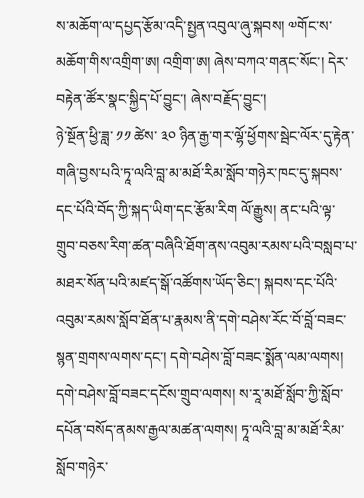ས་མཆོག་ལ་དཔྱད་རྩོམ་འདི་སྤྱན་འབུལ་ཞུ་སྐབས། ༧གོང་ས་མཆོག་གིས་འགྲིག་ཨ། འགྲིག་ཨ། ཞེས་བཀའ་གནང་སོང་། དེར་བརྟེན་ཚོར་སྣང་སྐྱིད་པོ་བྱུང་། ཞེས་བརྗོད་བྱུང་།
ཉེ་སྔོན་ཕྱི་ཟླ་ ༡༡ ཚེས་ ༣༠ ཉིན་རྒྱ་གར་ལྷོ་ཕྱོགས་སྦེང་ལོར་དུ་རྟེན་གཞི་བྱས་པའི་ཏཱ་ལའི་བླ་མ་མཐོ་རིམ་སློབ་གཉེར་ཁང་དུ་སྐབས་དང་པོའི་བོད་ཀྱི་སྐད་ཡིག་དང་རྩོམ་རིག ལོ་རྒྱུས། ནང་པའི་ལྟ་གྲུབ་བཅས་རིག་ཚན་བཞིའི་ཐོག་ནས་འབུམ་རམས་པའི་བསླབ་པ་མཐར་སོན་པའི་མཛད་སྒོ་འཚོགས་ཡོད་ཅིང་། སྐབས་དང་པོའི་འབུམ་རམས་སློབ་ཐོན་པ་རྣམས་ནི་དགེ་བཤེས་རོང་བོ་བློ་བཟང་སྙན་གྲགས་ལགས་དང་། དགེ་བཤེས་བློ་བཟང་སྨོན་ལམ་ལགས། དགེ་བཤེས་བློ་བཟང་དངོས་གྲུབ་ལགས། ས་རཱ་མཐོ་སློབ་ཀྱི་སློབ་དཔོན་བསོད་ནམས་རྒྱལ་མཚན་ལགས། ཏཱ་ལའི་བླ་མ་མཐོ་རིམ་སློབ་གཉེར་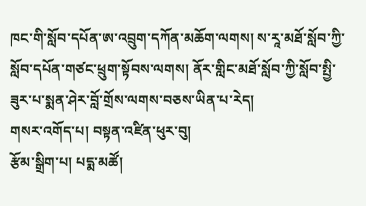ཁང་གི་སློབ་དཔོན་ཨ་འབྲུག་དཀོན་མཆོག་ལགས། ས་རཱ་མཐོ་སློབ་ཀྱི་སློབ་དཔོན་གཙང་ཕྲུག་སྟོབས་ལགས། ནོར་གླིང་མཐོ་སློབ་ཀྱི་སློབ་སྤྱི་ཟུར་པ་སྨན་ཤེར་བློ་གྲོས་ལགས་བཅས་ཡིན་པ་རེད།
གསར་འགོད་པ། བསྟན་འཛིན་ཕུར་བུ།
རྩོམ་སྒྲིག་པ། པདྨ་མཚོ།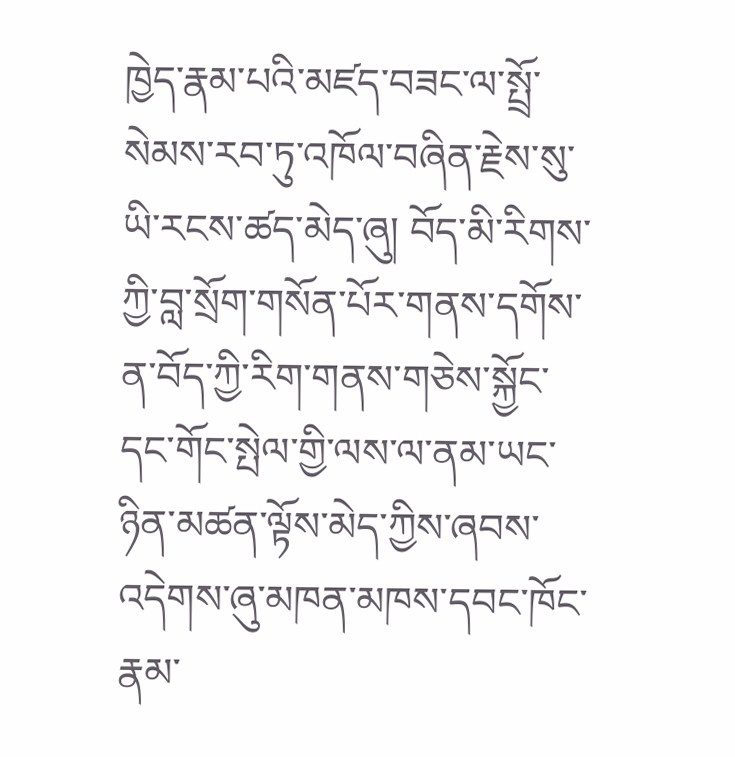ཁྱེད་རྣམ་པའི་མཛད་བཟང་ལ་སྤྲོ་སེམས་རབ་ཏུ་འཁོལ་བཞིན་རྗེས་སུ་ཡི་རངས་ཚད་མེད་ཞུ། བོད་མི་རིགས་ཀྱི་བླ་སྲོག་གསོན་པོར་གནས་དགོས་ན་བོད་ཀྱི་རིག་གནས་གཅེས་སྐྱོང་དང་གོང་སྤེལ་གྱི་ལས་ལ་ནམ་ཡང་ཉིན་མཚན་ལྟོས་མེད་ཀྱིས་ཞབས་འདེགས་ཞུ་མཁན་མཁས་དབང་ཁོང་རྣམ་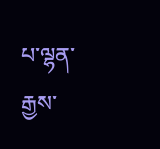པ་ལྷན་རྒྱས་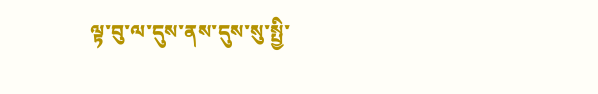ལྟ་བུ་ལ་དུས་ནས་དུས་སུ་སྤྱི་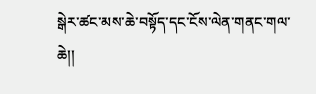སྒེར་ཚང་མས་ཆེ་བསྟོད་དང་ངོས་ལེན་གནང་གལ་ཆེ།།